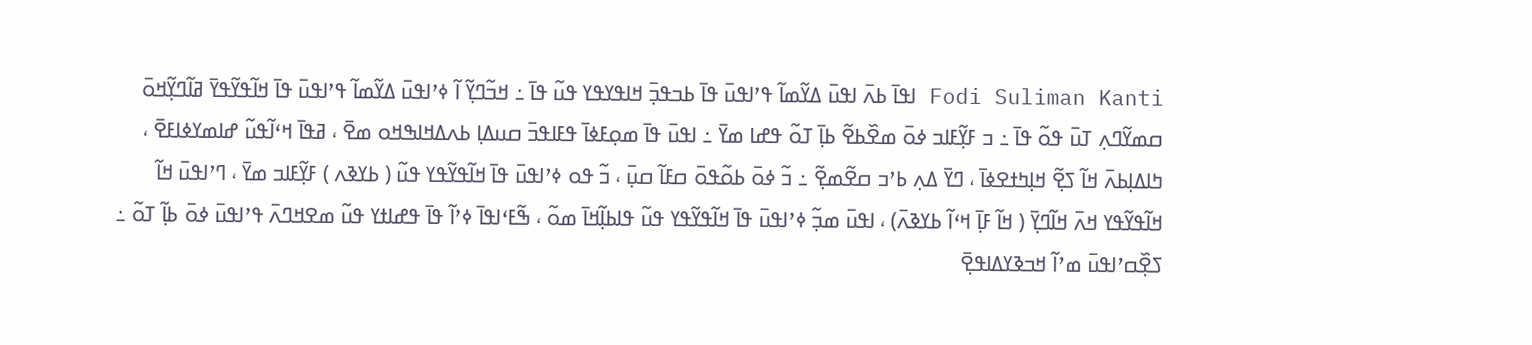Fodi Suliman Kanti ߊߟߊ߫ ߕߍ߫ ߊߟߎ߫ ߡߌ߬ߘߊ߬ ߟߴߊߟߎ߫ ߟߊ߫ ߕߏߟߏ߲߫ ߞߊߟߌߟߌ ߟߎ߬ ߟߊ߫ ߸ ߞߏ߬ߣߌ߲߬ ߊ߬ ߦߴߊߟߎ߫ ߡߌ߬ߘߊ߬ ߟߴߊߟߎ߫ ߟߊ߫ ߞߊ߬ߟߌ߬ߟߌ߫ ߥߊ߬ߣߌ߲߬ߞߋ߫ ߛߘߌ߬ߣߍ߲ ߠߎ߫ ߟߋ߬ ߟߊ߫ ߸ ߏ ߓߌ߲߬ߓߊߏ ߦߋ߫ ߘߐ߰ߕߐ߬ ߕߊ߲߫ ߠߋ߬ ߟߝߊ ߘߌ߫ ߸ ߊߟߎ߫ ߟߊ߫ ߘߋ߲ߓߦߊ߫ ߟߓߊߟߏ߫ ߛߎߡߊ߲ ߕߍߡߞߊߒߞߋ ߘߐ߫ ، ߥߟߊ߫ ߞߵߊ߬ߟߎ߬ ߝߊߘߌߦߊߓߐ߫ ، ߤߊߡߊ߲ߕߍ߫ ߞߊ߬ ߖߐ߲߬ ߞߊ߲ߤߙߐߦߊ߫ ، ߣߌ߫ ߡߍ߲ ߕߴߏ ߛߐ߬ߘߐ߲߬ ߸ ߏ߬ ߦߋ߫ ߕߋ߬ߟߋ߫ ߛߓߊ߬ ߛߎ߲߫ ، ߏ߬ ߟߋ ߦߴߊߟߎ߫ ߟߊ߫ ߞߊ߬ߟߌ߬ߟߌ ߟߎ߬ ( ߕߌߢߍ ) ߓߌ߲߬ߓߊߏ ߘߌ߫ ، ߣߴߊߟߎ߫ ߞߊ߬ ߞߊ߬ߟߌ߬ߟߌ ߞߍ߫ ߞߊ߬ߣߌ߲߫ ( ߞߊ߬ ߓߊ߲߫ ߞߵߊ߬ ߕߌߢߍ߫) ، ߊߟߎ߫ ߘߏ߲߬ ߦߴߊߟߎ߫ ߟߊ߫ ߞߊ߬ߟߌ߬ߟߌ ߟߎ߬ ߟߊߕߊ߲߬ߞߊ߫ ߘߋ߬ ، ߒ߬ߓߵߊߟߊ߫ ߦߴߊ߬ ߟߊ߫ ߟߝߊߙߌ ߟߎ߬ ߘߐߞߣߍ߫ ߟߴߊߟߎ߫ ߦߋ߫ ߕߊ߲߬ ߠߋ߬ ߸ ߖߐ߲߰ߛߴߊߟߎ߫ ߘߴߊ߬ ߞߏߢߌߡߊߟߐ߲߫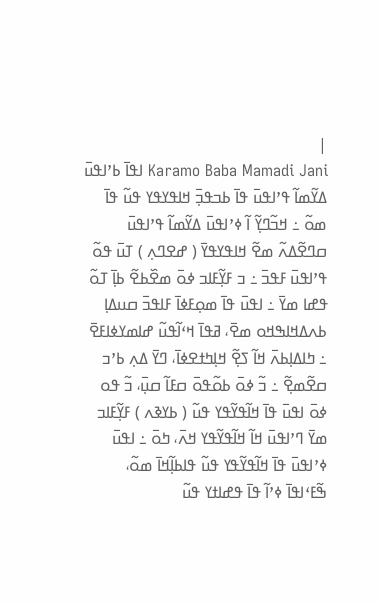|
Karamo Baba Mamadi Jani ߊߟߊ߫ ߕߴߊߟߎ߫ ߡߌ߬ߘߊ߬ ߟߴߊߟߎ߫ ߟߊ߫ ߕߏߟߏ߲߫ ߞߊߟߌߟߌ ߟߎ߬ ߟߊ߫ ߘߋ߬ ߸ ߞߏ߬ߣߌ߲߬ ߊ߬ ߦߴߊߟߎ߫ ߡߌ߬ߘߊ߬ ߟߴߊߟߎ߫ ߛߣߐ߬ߡߍ߬ ߘߐ߬ ߞߊߟߌߟߌ߫ ( ߝߐߣߍ߲ ) ߠߎ߫ ߟߋ߬ ߟߴߊߟߎ߫ ߓߟߏ߫ ߸ ߏ ߓߌ߲߬ߓߊߏ ߦߋ߫ ߘߐ߰ߕߐ߬ ߕߊ߲߫ ߠߋ߬ ߟߝߊ ߘߌ߫ ߸ ߊߟߎ߫ ߟߊ߫ ߘߋ߲ߓߦߊ߫ ߓߊߟߏ߫ ߛߎߡߊ߲ ߕߍߡߞߊߒߞߋ ߘߐ߫، ߥߟߊ߫ ߞߵߊ߬ߟߎ߬ ߝߊߘߌߦߊߓߐ߫ ߸ ߤߊߡߊ߲ߕߍ߫ ߞߊ߬ ߖߐ߲߬ ߞߊ߲ߤߙߐߦߊ߫، ߣߌ߫ ߡߍ߲ ߕߴߏ ߛߐ߬ߘߐ߲߬ ߸ ߏ߬ ߦߋ߫ ߕߋ߬ߟߋ߫ ߛߓߊ߬ ߛߎ߲߫، ߏ߬ ߟߋ ߦߋ߫ ߊߟߎ߫ ߟߊ߫ ߞߊ߬ߟߌ߬ߟߌ ߟߎ߬ ( ߕߌߢߍ ) ߓߌ߲߬ߓߊߏ ߘߌ߫ ߣߴߊߟߎ߫ ߞߊ߬ ߞߊ߬ߟߌ߬ߟߌ ߞߍ߫، ߤߋ߫ ߸ ߊߟߎ߫ ߦߴߊߟߎ߫ ߟߊ߫ ߞߊ߬ߟߌ߬ߟߌ ߟߎ߬ ߟߊߕߊ߲߬ߞߊ߫ ߘߋ߬، ߒ߬ߓߵߊߟߊ߫ ߦߴߊ߬ ߟߊ߫ ߟߝߊߙߌ ߟߎ߬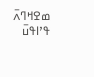ߘߐߞߣߍ߫ ߟߴߊߟߎ߫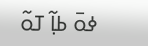ߦߋ߫ ߕߊ߲߬ ߠߋ߬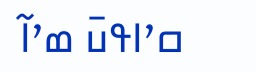ߛߴߊߟߎ߫ ߘߴߊ߬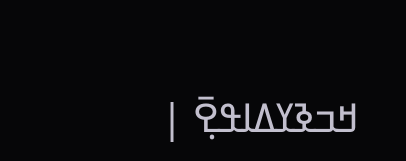ߞߏߢߌߡߊߟߐ߲߫ |